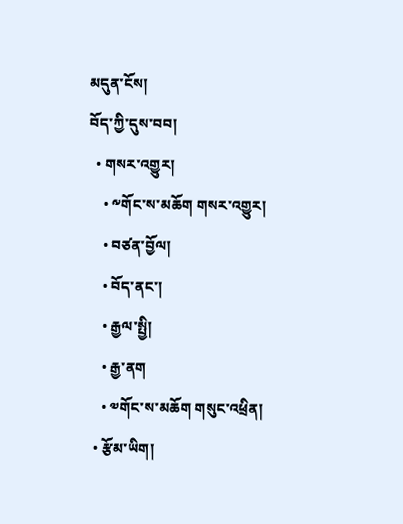མདུན་ངོས།
བོད་ཀྱི་དུས་བབ།
  • གསར་འགྱུར།
    • ༸གོང་ས་མཆོག གསར་འགྱུར།
    • བཙན་བྱོལ།
    • བོད་ནང་།
    • རྒྱལ་སྤྱི།
    • རྒྱ་ནག
    • ༧གོང་ས་མཆོག གསུང་འཕྲིན།
  • རྩོམ་ཡིག།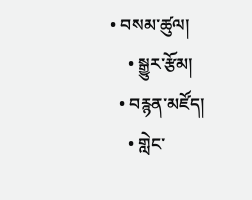• བསམ་ཚུལ།
    • སྒྱུར་རྩོམ།
  • བརྙན་མཛོད།
    • གླེང་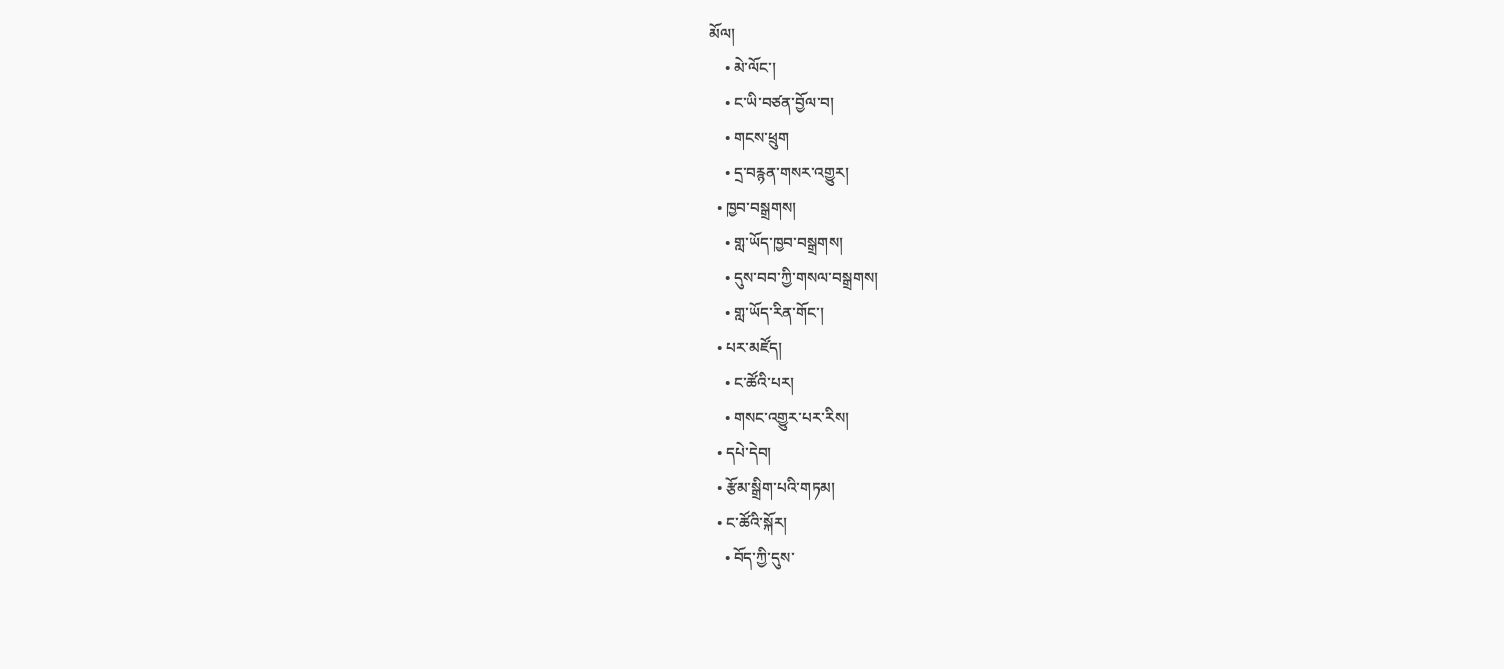མོལ།
    • མེ་ལོང་།
    • ང་ཡི་བཙན་བྱོལ་བ།
    • གངས་ཕྲུག
    • དྲ་བརྙན་གསར་འགྱུར།
  • ཁྱབ་བསྒྲགས།
    • གླ་ཡོད་ཁྱབ་བསྒྲགས།
    • དུས་བབ་ཀྱི་གསལ་བསྒྲགས།
    • གླ་ཡོད་རིན་གོང་།
  • པར་མཛོད།
    • ང་ཚོའི་པར།
    • གསང་འགྱུར་པར་རིས།
  • དཔེ་དེབ།
  • རྩོམ་སྒྲིག་པའི་གཏམ།
  • ང་ཚོའི་སྐོར།
    • བོད་ཀྱི་དུས་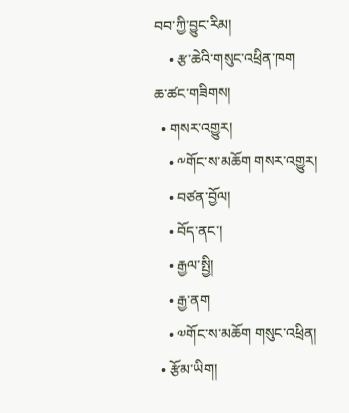བབ་ཀྱི་བྱུང་རིམ།
    • རྩ་ཆེའི་གསུང་འཕྲིན་ཁག
ཆ་ཚང་གཟིགས།
  • གསར་འགྱུར།
    • ༸གོང་ས་མཆོག གསར་འགྱུར།
    • བཙན་བྱོལ།
    • བོད་ནང་།
    • རྒྱལ་སྤྱི།
    • རྒྱ་ནག
    • ༧གོང་ས་མཆོག གསུང་འཕྲིན།
  • རྩོམ་ཡིག།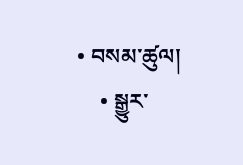• བསམ་ཚུལ།
    • སྒྱུར་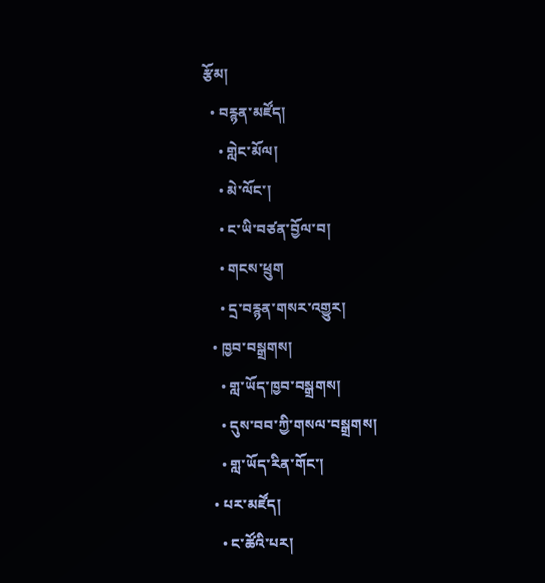རྩོམ།
  • བརྙན་མཛོད།
    • གླེང་མོལ།
    • མེ་ལོང་།
    • ང་ཡི་བཙན་བྱོལ་བ།
    • གངས་ཕྲུག
    • དྲ་བརྙན་གསར་འགྱུར།
  • ཁྱབ་བསྒྲགས།
    • གླ་ཡོད་ཁྱབ་བསྒྲགས།
    • དུས་བབ་ཀྱི་གསལ་བསྒྲགས།
    • གླ་ཡོད་རིན་གོང་།
  • པར་མཛོད།
    • ང་ཚོའི་པར།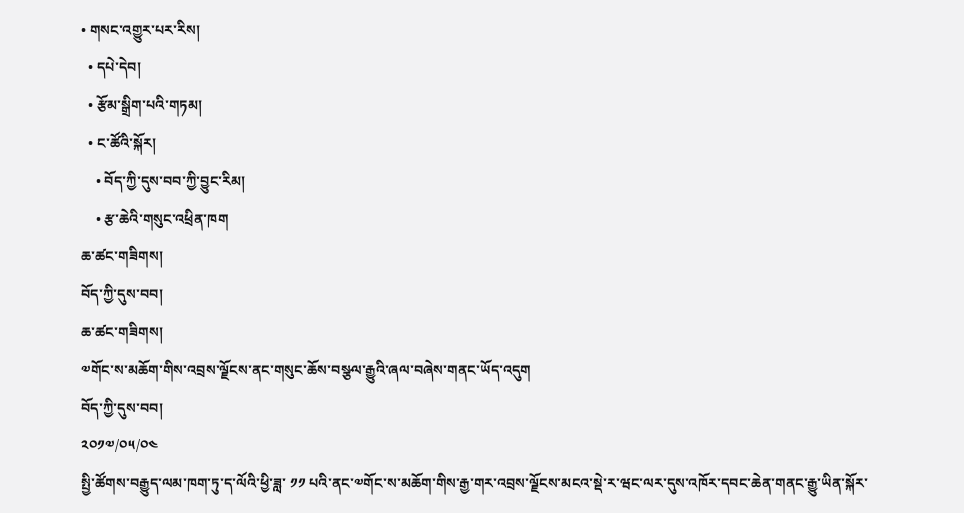• གསང་འགྱུར་པར་རིས།
  • དཔེ་དེབ།
  • རྩོམ་སྒྲིག་པའི་གཏམ།
  • ང་ཚོའི་སྐོར།
    • བོད་ཀྱི་དུས་བབ་ཀྱི་བྱུང་རིམ།
    • རྩ་ཆེའི་གསུང་འཕྲིན་ཁག
ཆ་ཚང་གཟིགས།
བོད་ཀྱི་དུས་བབ།
ཆ་ཚང་གཟིགས།
༧གོང་ས་མཆོག་གིས་འབྲས་ལྗོངས་ནང་གསུང་ཆོས་བསྩལ་རྒྱུའི་ཞལ་བཞེས་གནང་ཡོད་འདུག
བོད་ཀྱི་དུས་བབ།
༢༠༡༧/༠༥/༠༤
སྤྱི་ཚོགས་བརྒྱུད་ལམ་ཁག་ཏུ་ད་ལོའི་ཕྱི་ཟླ་ ༡༡ པའི་ནང་༧གོང་ས་མཆོག་གིས་རྒྱ་གར་འབྲས་ལྗོངས་མངའ་སྡེ་ར་ཝང་ལར་དུས་འཁོར་དབང་ཆེན་གནང་རྒྱུ་ཡིན་སྐོར་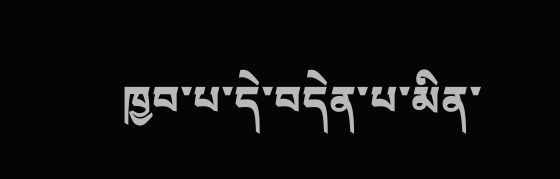ཁྱབ་པ་དེ་བདེན་པ་མིན་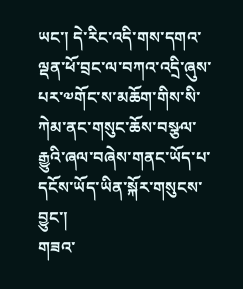ཡང་། དེ་རིང་འདི་གས་དགའ་ལྡན་ཕོ་བྲང་ལ་བཀའ་འདྲི་ཞུས་པར་༧གོང་ས་མཆོག་གིས་སི་ཀེམ་ནང་གསུང་ཆོས་བསྩལ་རྒྱུའི་ཞལ་བཞེས་གནང་ཡོད་པ་དངོས་ཡོད་ཡིན་སྐོར་གསུངས་བྱུང་།
གཟའ་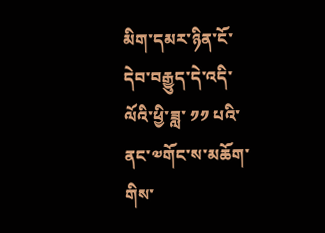མིག་དམར་ཉིན་ངོ་དེབ་བརྒྱུད་དེ་འདི་ལོའི་ཕྱི་ཟླ་ ༡༡ པའི་ནང་༧གོང་ས་མཆོག་གིས་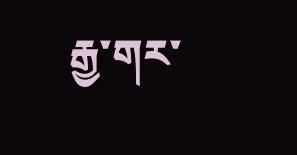རྒྱ་གར་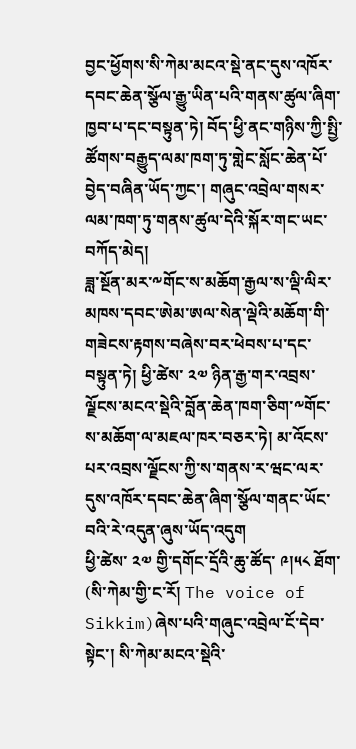བྱང་ཕྱོགས་སི་ཀེམ་མངའ་སྡེ་ནང་དུས་འཁོར་དབང་ཆེན་སྩོལ་རྒྱུ་ཡིན་པའི་གནས་ཚུལ་ཞིག་ཁྱབ་པ་དང་བསྟུན་ཏེ། བོད་ཕྱི་ནང་གཉིས་ཀྱི་སྤྱི་ཚོགས་བརྒྱུད་ལམ་ཁག་ཏུ་གླེང་སློང་ཆེན་པོ་བྱེད་བཞིན་ཡོད་ཀྱང་། གཞུང་འབྲེལ་གསར་ལམ་ཁག་ཏུ་གནས་ཚུལ་དེའི་སྐོར་གང་ཡང་བཀོད་མེད།
ཟླ་སྔོན་མར་༸གོང་ས་མཆོག་རྒྱལ་ས་ལྡི་ལིར་མཁས་དབང་ཨེམ་ཨལ་སེན་ལྡེའི་མཆོག་གི་གཟེངས་རྟགས་བཞེས་བར་ཕེབས་པ་དང་བསྟུན་ཏེ། ཕྱི་ཚེས་ ༢༧ ཉིན་རྒྱ་གར་འབྲས་ལྗོངས་མངའ་སྡེའི་བློན་ཆེན་ཁག་ཅིག་༸གོང་ས་མཆོག་ལ་མཇལ་ཁར་བཅར་ཏེ། མ་འོངས་པར་འབྲས་ལྗོངས་ཀྱི་ས་གནས་ར་ཝང་ལར་དུས་འཁོར་དབང་ཆེན་ཞིག་སྩོལ་གནང་ཡོང་བའི་རེ་འདུན་ཞུས་ཡོད་འདུག
ཕྱི་ཚེས་ ༢༧ གྱི་དགོང་དྲོའི་ཆུ་ཚོད་ ༩།༥༨ ཐོག་ (སི་ཀེམ་གྱི་ང་རོ། The voice of Sikkim)ཞེས་པའི་གཞུང་འབྲེལ་ངོ་དེབ་སྟེང་། སི་ཀེམ་མངའ་སྡེའི་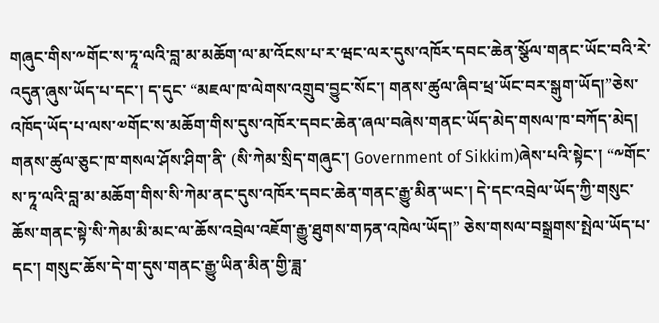གཞུང་གིས་༸གོང་ས་ཏཱ་ལའི་བླ་མ་མཆོག་ལ་མ་འོངས་པ་ར་ཝང་ལར་དུས་འཁོར་དབང་ཆེན་སྩོལ་གནང་ཡོང་བའི་རེ་འདུན་ཞུས་ཡོད་པ་དང་། ད་དུང་ “མཇལ་ཁ་ལེགས་འགྲུབ་བྱུང་སོང་། གནས་ཚུལ་ཞིབ་ཕྲ་ཡོང་བར་སྒུག་ཡོད།”ཅེས་འཁོད་ཡོད་པ་ལས་༧གོང་ས་མཆོག་གིས་དུས་འཁོར་དབང་ཆེན་ཞལ་བཞེས་གནང་ཡོད་མེད་གསལ་ཁ་བཀོད་མེད།
གནས་ཚུལ་ཅུང་ཁ་གསལ་ཤོས་ཤིག་ནི་ (སི་ཀེམ་སྲིད་གཞུང་། Government of Sikkim)ཞེས་པའི་སྟེང་། “༸གོང་ས་ཏཱ་ལའི་བླ་མ་མཆོག་གིས་སི་ཀེམ་ནང་དུས་འཁོར་དབང་ཆེན་གནང་རྒྱུ་མིན་ཡང་། དེ་དང་འབྲེལ་ཡོད་ཀྱི་གསུང་ཆོས་གནང་སྟེ་སི་ཀེམ་མི་མང་ལ་ཆོས་འབྲེལ་འཇོག་རྒྱུ་ཐུགས་གཏན་འཁེལ་ཡོད།” ཅེས་གསལ་བསྒྲགས་སྤེལ་ཡོད་པ་དང་། གསུང་ཆོས་དེ་ག་དུས་གནང་རྒྱུ་ཡིན་མིན་གྱི་ཟླ་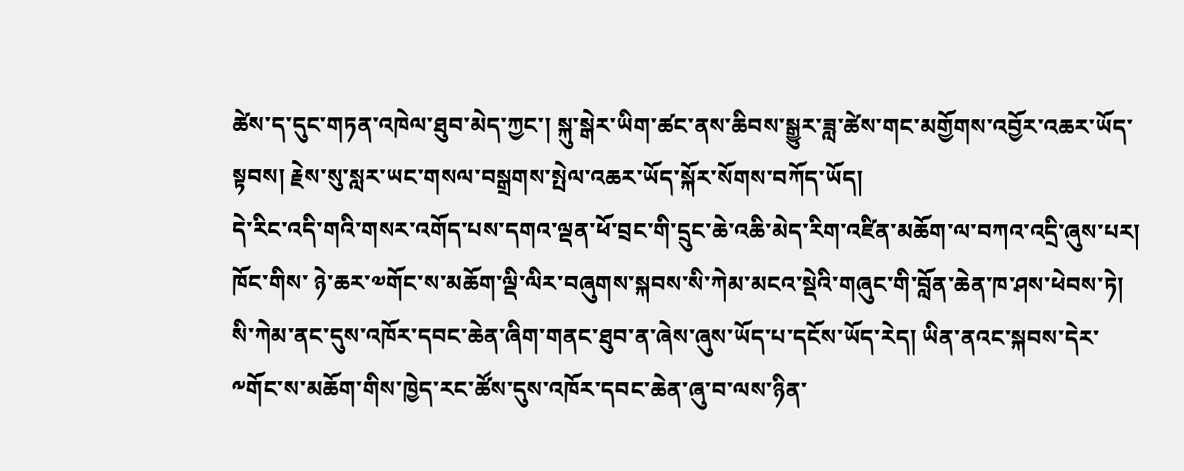ཚེས་ད་དུང་གཏན་འཁེལ་ཐུབ་མེད་ཀྱང་། སྐུ་སྒེར་ཡིག་ཚང་ནས་ཆིབས་སྒྱུར་ཟླ་ཚེས་གང་མགྱོགས་འབྱོར་འཆར་ཡོད་སྟབས། རྗེས་སུ་སླར་ཡང་གསལ་བསྒྲགས་སྤེལ་འཆར་ཡོད་སྐོར་སོགས་བཀོད་ཡོད།
དེ་རིང་འདི་གའི་གསར་འགོད་པས་དགའ་ལྡན་ཕོ་བྲང་གི་དྲུང་ཆེ་འཆི་མེད་རིག་འཛིན་མཆོག་ལ་བཀའ་འདྲི་ཞུས་པར། ཁོང་གིས་ ཉེ་ཆར་༧གོང་ས་མཆོག་ལྡི་ལིར་བཞུགས་སྐབས་སི་ཀེམ་མངའ་སྡེའི་གཞུང་གི་བློན་ཆེན་ཁ་ཤས་ཕེབས་ཏེ། སི་ཀེམ་ནང་དུས་འཁོར་དབང་ཆེན་ཞིག་གནང་ཐུབ་ན་ཞེས་ཞུས་ཡོད་པ་དངོས་ཡོད་རེད། ཡིན་ནའང་སྐབས་དེར་༸གོང་ས་མཆོག་གིས་ཁྱེད་རང་ཚོས་དུས་འཁོར་དབང་ཆེན་ཞུ་བ་ལས་ཉིན་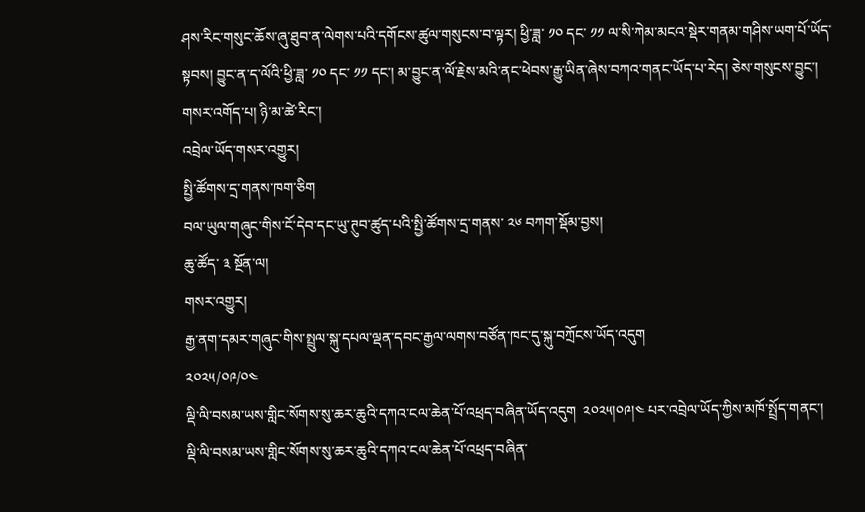ཤས་རིང་གསུང་ཆོས་ཞུ་ཐུབ་ན་ལེགས་པའི་དགོངས་ཚུལ་གསུངས་བ་ལྟར། ཕྱི་ཟླ་ ༡༠ དང་ ༡༡ ལ་སི་ཀེམ་མངའ་སྡེར་གནམ་གཤིས་ཡག་པོ་ཡོད་སྟབས། བྱུང་ན་ད་ལོའི་ཕྱི་ཟླ་ ༡༠ དང་ ༡༡ དང་། མ་བྱུང་ན་ལོ་རྗེས་མའི་ནང་ཕེབས་རྒྱུ་ཡིན་ཞེས་བཀའ་གནང་ཡོད་པ་རེད། ཅེས་གསུངས་བྱུང་།
གསར་འགོད་པ། ཉི་མ་ཚེ་རིང་།
འབྲེལ་ཡོད་གསར་འགྱུར།
སྤྱི་ཚོགས་དྲ་གནས་ཁག་ཅིག
བལ་ཡུལ་གཞུང་གིས་ངོ་དེབ་དང་ཡུ་ཊུབ་ཚུད་པའི་སྤྱི་ཚོགས་དྲ་གནས་ ༢༦ བཀག་སྡོམ་བྱས།
ཆུ་ཚོད་ ༣ སྔོན་ལ།
གསར་འགྱུར།
རྒྱ་ནག་དམར་གཞུང་གིས་སྤྲུལ་སྐུ་དཔལ་ལྡན་དབང་རྒྱལ་ལགས་བཙོན་ཁང་དུ་སྐུ་བཀྲོངས་ཡོད་འདུག
༢༠༢༥/༠༩/༠༤
ལྡི་ལི་བསམ་ཡས་གླིང་སོགས་སུ་ཆར་ཆུའི་དཀའ་ངལ་ཆེན་པོ་འཕྲད་བཞིན་ཡོད་འདུག  ༢༠༢༥།༠༩།༤ པར་འབྲེལ་ཡོད་ཀྱིས་མཁོ་སྤྲོད་གནང་།
ལྡི་ལི་བསམ་ཡས་གླིང་སོགས་སུ་ཆར་ཆུའི་དཀའ་ངལ་ཆེན་པོ་འཕྲད་བཞིན་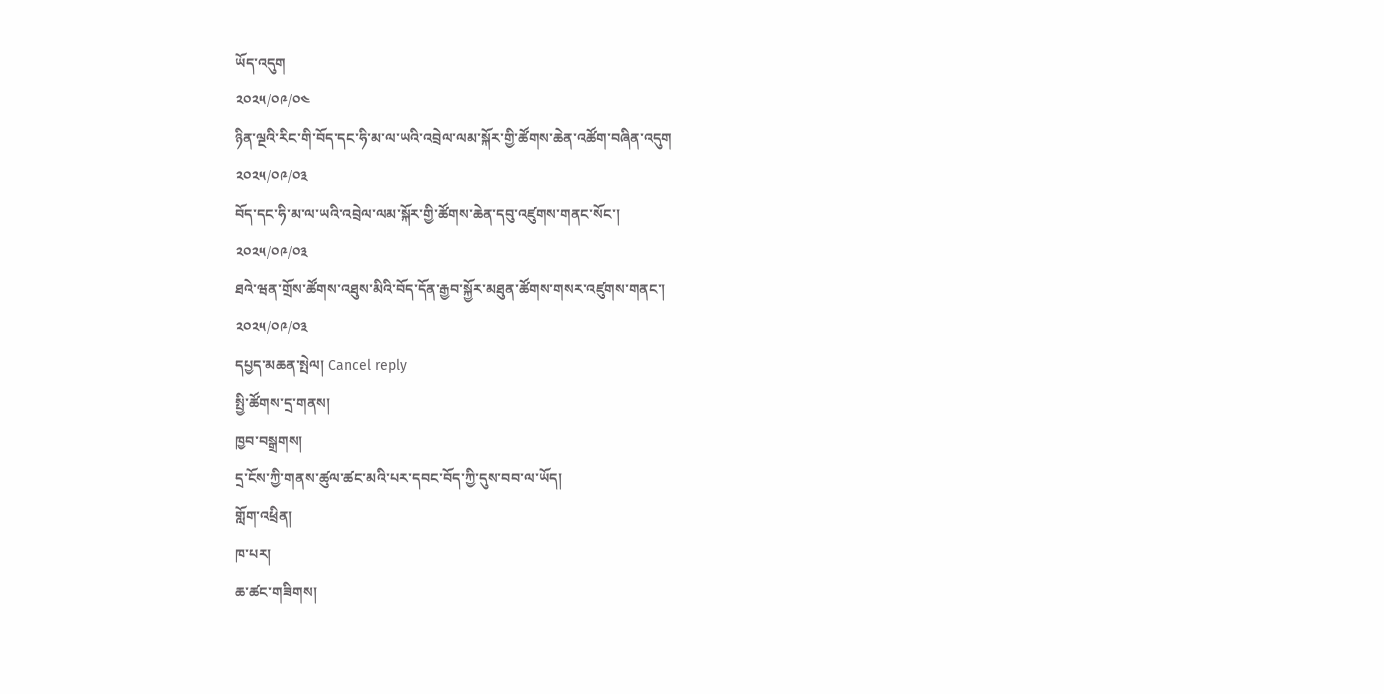ཡོད་འདུག
༢༠༢༥/༠༩/༠༤
ཉིན་ལྔའི་རིང་གི་བོད་དང་ཧི་མ་ལ་ཡའི་འབྲེལ་ལམ་སྐོར་གྱི་ཚོགས་ཆེན་འཚོག་བཞིན་འདུག
༢༠༢༥/༠༩/༠༣
བོད་དང་ཧི་མ་ལ་ཡའི་འབྲེལ་ལམ་སྐོར་གྱི་ཚོགས་ཆེན་དབུ་འཛུགས་གནང་སོང་།
༢༠༢༥/༠༩/༠༣
ཐའེ་ཝན་གྲོས་ཚོགས་འཐུས་མིའི་བོད་དོན་རྒྱབ་སྐྱོར་མཐུན་ཚོགས་གསར་འཛུགས་གནང་།
༢༠༢༥/༠༩/༠༣
དཔྱད་མཆན་སྤེལ། Cancel reply
སྤྱི་ཚོགས་དྲ་གནས།
ཁྱབ་བསྒྲགས།
དྲ་ངོས་ཀྱི་གནས་ཚུལ་ཚང་མའི་པར་དབང་བོད་ཀྱི་དུས་བབ་ལ་ཡོད།
གློག་འཕྲིན།
ཁ་པར།
ཆ་ཚང་གཟིགས།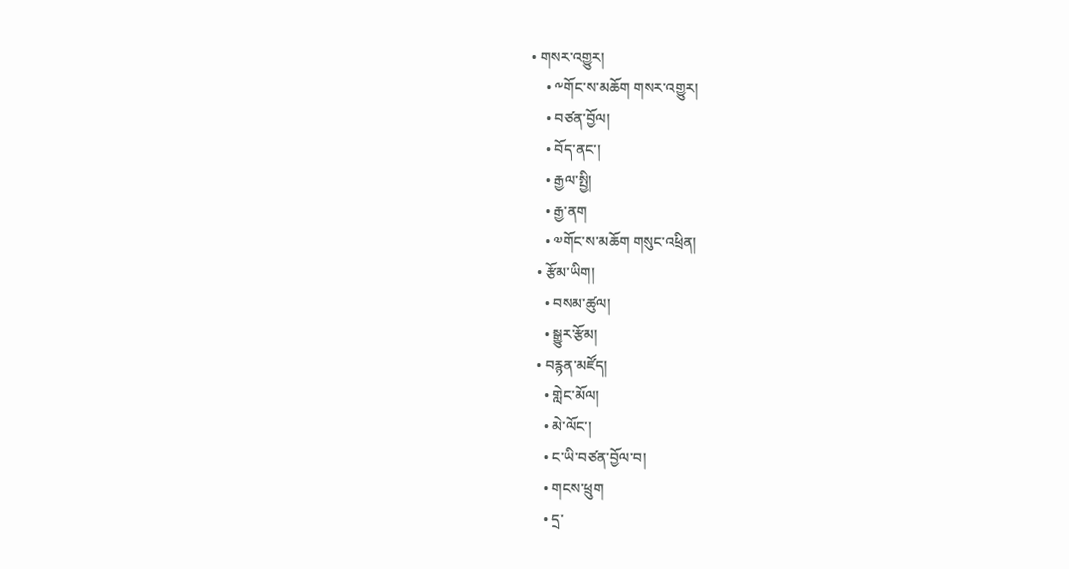• གསར་འགྱུར།
    • ༸གོང་ས་མཆོག གསར་འགྱུར།
    • བཙན་བྱོལ།
    • བོད་ནང་།
    • རྒྱལ་སྤྱི།
    • རྒྱ་ནག
    • ༧གོང་ས་མཆོག གསུང་འཕྲིན།
  • རྩོམ་ཡིག།
    • བསམ་ཚུལ།
    • སྒྱུར་རྩོམ།
  • བརྙན་མཛོད།
    • གླེང་མོལ།
    • མེ་ལོང་།
    • ང་ཡི་བཙན་བྱོལ་བ།
    • གངས་ཕྲུག
    • དྲ་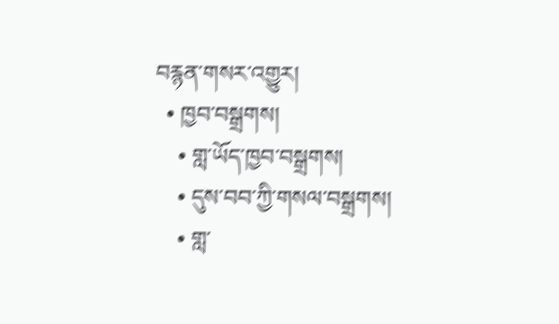བརྙན་གསར་འགྱུར།
  • ཁྱབ་བསྒྲགས།
    • གླ་ཡོད་ཁྱབ་བསྒྲགས།
    • དུས་བབ་ཀྱི་གསལ་བསྒྲགས།
    • གླ་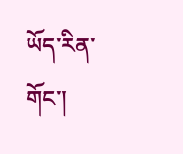ཡོད་རིན་གོང་།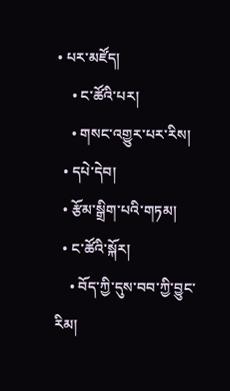• པར་མཛོད།
    • ང་ཚོའི་པར།
    • གསང་འགྱུར་པར་རིས།
  • དཔེ་དེབ།
  • རྩོམ་སྒྲིག་པའི་གཏམ།
  • ང་ཚོའི་སྐོར།
    • བོད་ཀྱི་དུས་བབ་ཀྱི་བྱུང་རིམ།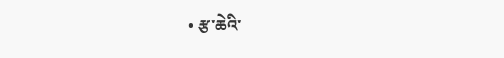• རྩ་ཆེའི་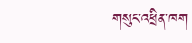གསུང་འཕྲིན་ཁག